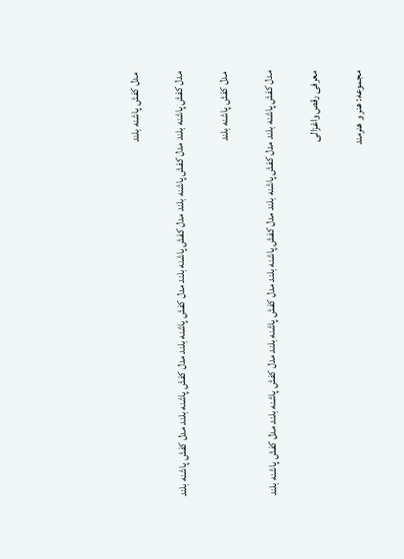مدل کفش پاشنه بلند

مدل کفش پاشنه بلند مدل کفش پاشنه بلند مدل کفش پاشنه بلند مدل کفش پاشنه بلند مدل کفش پاشنه بلند مدل کفش پاشنه بلند

مدل کفش پاشنه بلند

مدل کفش پاشنه بلند مدل کفش پاشنه بلند مدل کفش پاشنه بلند مدل کفش پاشنه بلند مدل کفش پاشنه بلند مدل کفش پاشنه بلند

معرفی رقص واغزالی

مجموعه: هنر و هنرمند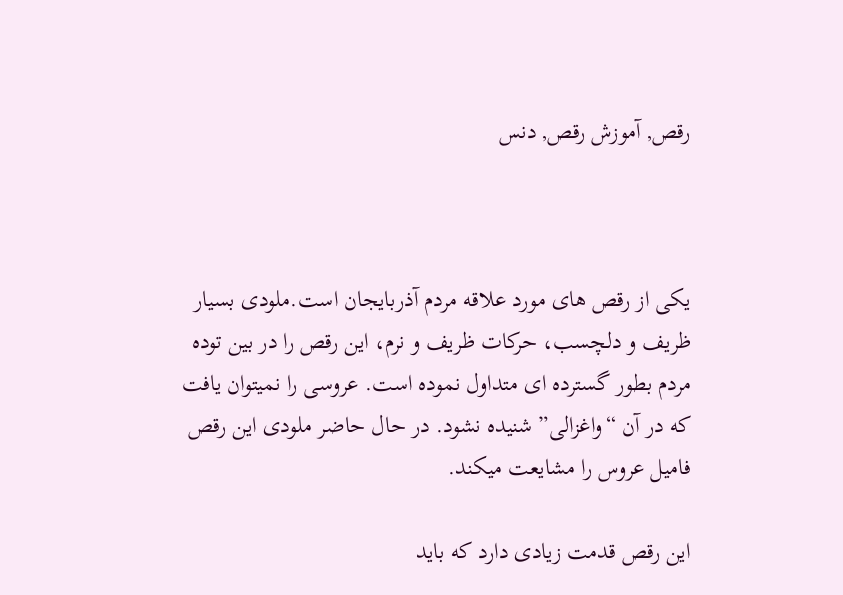رقص, آموزش رقص, دنس



یکی از رقص های مورد علاقه مردم آذربایجان است.ملودی بسیار ظریف و دلچسب، حرکات ظریف و نرم، این رقص را در بین توده مردم بطور گسترده ای متداول نموده است. عروسی را نمیتوان یافت که در آن “واغزالی” شنیده نشود. در حال حاضر ملودی این رقص فامیل عروس را مشایعت میکند.

این رقص قدمت زیادی دارد که باید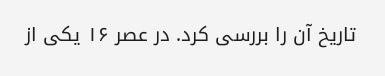تاریخ آن را بررسی کرد. در عصر ۱۶ یکی از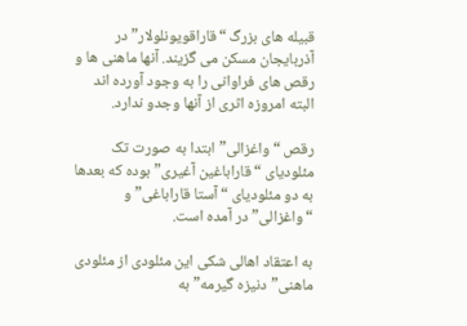قبیله های بزرگ “قاراقویونلولار” در آذربایجان مسکن می گزیند. آنها ماهنی ها و رقص های فراوانی را به وجود آورده اند البته امروزه اثری از آنها وجدو ندارد.

رقص “واغزالی” ابتدا به صورت تک مئلودیای “قاراباغین آغیری” بوده که بعدها به دو مئلودیای “آستا قاراباغی” و “واغزالی” در آمده است.

به اعتقاد اهالی شکی این مئلودی از مئلودی ماهنی”دنیزه گیرمه” به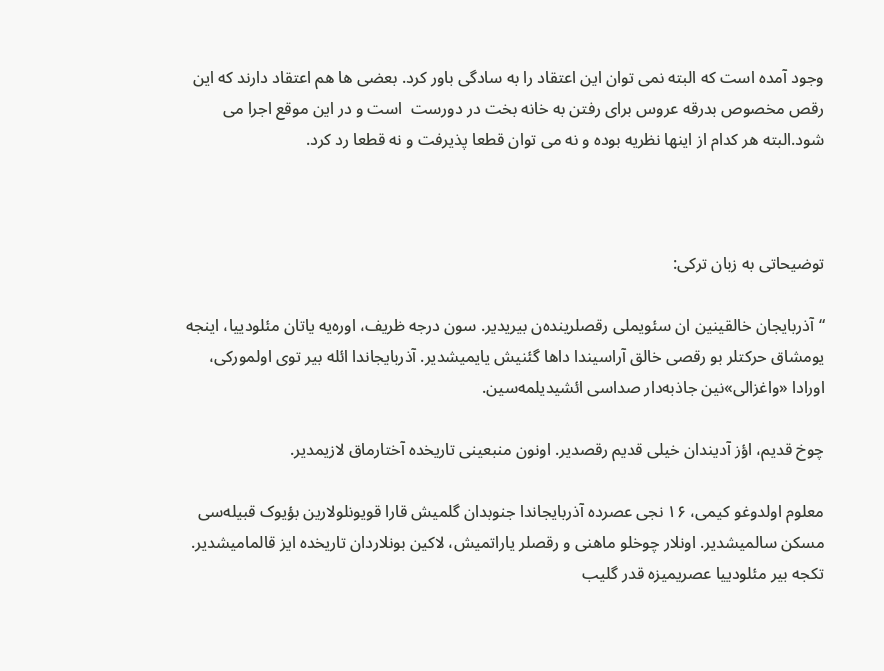وجود آمده است که البته نمی توان این اعتقاد را به سادگی باور کرد. بعضی ها هم اعتقاد دارند که این رقص مخصوص بدرقه عروس برای رفتن به خانه بخت در دورست  است و در این موقع اجرا می شود.البته هر کدام از اینها نظریه بوده و نه می توان قطعا پذیرفت و نه قطعا رد کرد.



توضیحاتی به زبان ترکی:

“آذربایجان خالقینین ا‌ن سئویملی رقصلرینده‌ن بیریدیر. سون درجه ظریف، اوره‌یه یاتان مئلودییا، اینجه یومشاق حرکتلر بو رقصی خالق آراسیندا داها گئنیش یایمیشدیر. آذربایجاندا ائله بیر توی اولمورکی، اورادا «واغزالی»نین جاذبه‌دار صداسی ائشیدیلمه‌سین.

چوخ قدیم، اؤز آدیندان خیلی قدیم رقصدیر. اونون منبعینی تاریخده آختارماق لازیمدیر.

معلوم اولدوغو کیمی،‌ ۱۶ نجی عصرده آذربایجاندا جنوبدان گلمیش قارا قویونلولارین بؤیوک قبیله‌سی مسکن سالمیشدیر. اونلار چوخلو ماهنی و رقصلر یاراتمیش، لاکین بونلاردان تاریخده ایز قالمامیشدیر. تکجه بیر مئلودییا عصریمیزه قدر گلیب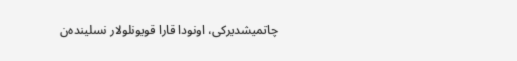چاتمیشدیرکی، اونودا قارا قویونلولار نسلینده‌ن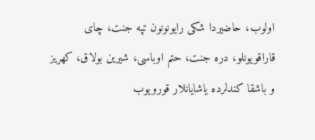اولوب، حاضیردا شکی رایونونون تپه جنت، چای قاراقویونلو، دره جنت، حتم اوباسی، شیرین بولاق، کهریز و باشقا کندلرده یاشایانلار قورویوب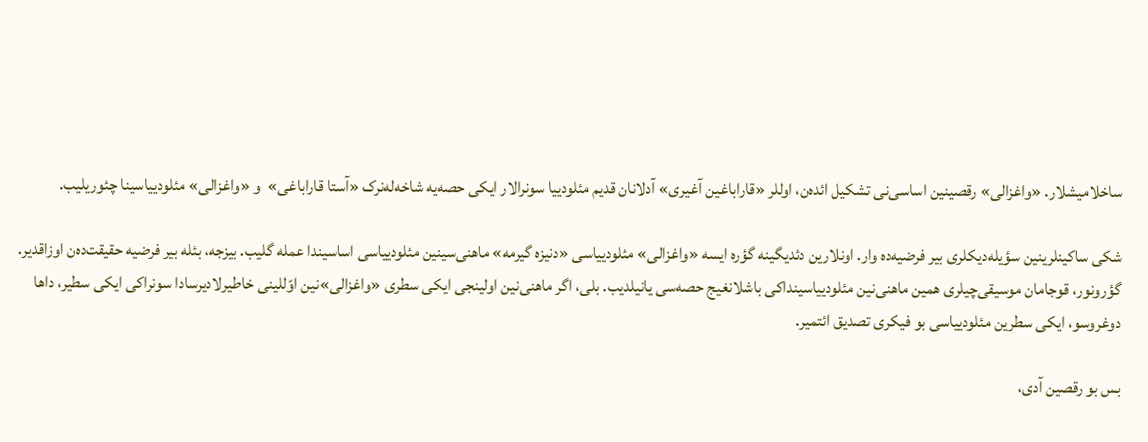ساخلامیشلار. «واغزالی» رقصینین اساسی‌نی تشکیل ائده‌ن، اوللر «قاراباغین آغیری» آدلانان قدیم مئلودییا سونرالار ایکی حصه‌یه شاخه‌له‌نرک «آستا قاراباغی»  و «واغزالی» مئلودییاسینا چئوریلیب.

شکی ساکینلرینین سؤیله‌دیکلری بیر فرضیه‌ده وار. اونلارین دئدیگینه گؤره ایسه «واغزالی» مئلودییاسی «دنیزه‌ گیرمه» ماهنی‌سینین مئلودییاسی اساسیندا عمله گلیب. بیزجه، بئله بیر فرضیه حقیقت‌ده‌ن اوزاقدیر. گؤرونور، قوجامان موسیقی‌چیلری همین ماهنی‌نین مئلودییاسینداکی باشلانغیج حصه‌سی یانیلدیب. بلی، اگر ماهنی‌نین اولینجی ایکی سطری «واغزالی»نین اوّللینی خاطیرلادیرسادا سونراکی ایکی سطیر، داها دوغروسو، ایکی سطرین مئلودییاسی بو فیکری تصدیق ائتمیر.

بس بو رقصین آدی،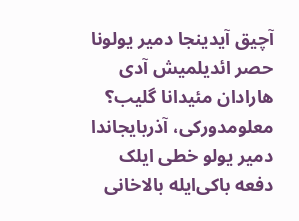آچیق آیدینجا دمیر یولونا حصر ائدیلمیش آدی هارادان مئیدانا گلیب؟ معلومدورکی، آذربایجاندا دمیر یولو خطی ایلک دفعه باکی‌ایله بالاخانی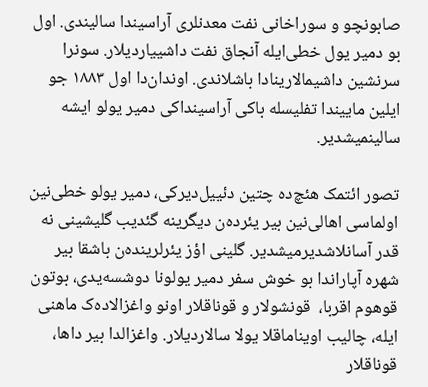صابونچو و سوراخانی نفت معدنلری آراسیندا سالیندی. اول بو دمیر یول خطی‌ایله آنجاق نفت داشییاردیلار. سونرا سرنشین داشیمالارینادا باشلاندی. اوندان‌دا اول ۱۸۸۳ جو ایلین ماییندا تفلیسله باکی آراسینداکی دمیر یولو ایشه سالینمیشدیر.

تصور ائتمک هئچ‌ده چتین دئییل‌دیرکی، دمیر یولو خطی‌نین اولماسی اهالی‌نین بیر یئرده‌ن دیگرینه گئدیب گلیشینی‌ نه قدر آسانلاشدیرمیشدیر. گلینی اؤز یئرلرینده‌ن باشقا بیر شهره آپاراندا بو خوش سفر دمیر یولونا دوشسه‌یدی، بوتون قوهوم اقربا،  قونشولار و قوناقلار اونو واغزالاده‌ک ماهنی ایله، چالیب اویناماقلا یولا سالاردیلار. واغزالدا بیر داها، قوناقلار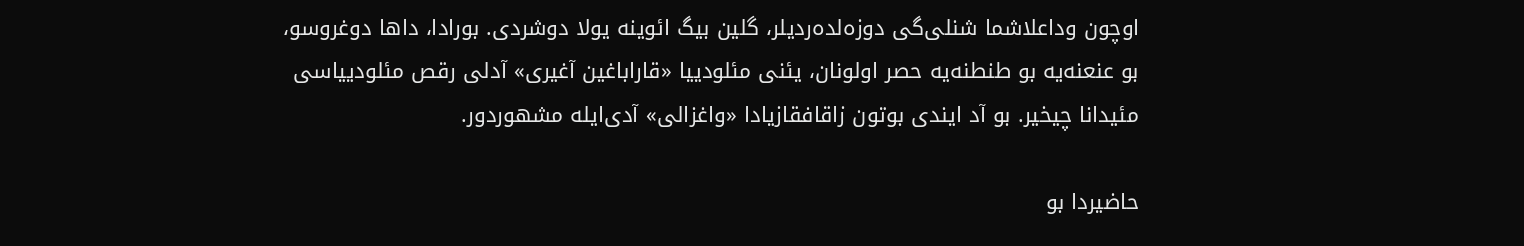اوچون وداعلاشما شنلی‌گی دوزه‌لده‌ردیلر، گلین بیگ ائوینه یولا دوشردی. بورادا، داها دوغروسو، بو عنعنه‌یه بو طنطنه‌یه حصر اولونان، یئنی مئلودییا «قاراباغین آغیری» آدلی رقص مئلودییاسی مئیدانا چیخیر. بو آد ایندی بوتون زاقافقازیادا «واغزالی» آدی‌ایله مشهوردور.

حاضیردا بو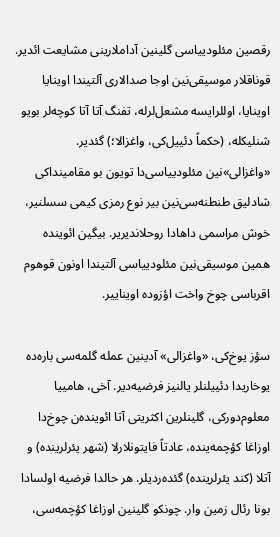رقصین مئلودییاسی گلینین آداملارینی مشایعت‌ ائدیر. قوناقلار موسیقی‌نین اوجا صدالاری آلتیندا اوینایا اوینایا، اوللرایسه مشعل‌لرله، تفنگ‌ آتا آتا کوچه‌لر بویو شنلیکله، (حکماً دئییل‌کی، واغزالا؛) گئدیر. «واغزالی»نین مئلودییاسی‌دا تویون بو مقامینداکی شادلیق طنطنه‌سی‌نین بیر نوع رمزی کیمی سسلنیر، خوش مراسمی داهادا روحلاندیریر. بیگین ائوینده همین موسیقی‌نین مئلودییاسی آلتیندا اونون قوهوم اقرباسی چوخ واخت اؤزوده اویناییر.

سؤز یوخ‌کی، «واغزالی» آدینین عمله گلمه‌سی باره‌ده یوخاریدا دئییلنلر یالنیز فرضیه‌دیر. آخی، هامییا معلوم‌دورکی، گلینلرین اکثریتی آتا ائوینده‌ن چوخ‌دا اوزاغا کؤچمه‌ینده، عادتاً فایتونلارلا (شهر یئرلرینده) و آتلا (کند یئرلرینده) گئده‌ردیلر. هر حالدا فرضیه اولسادا بونا رئال زمین وار. چونکو گلینین اوزاغا کؤچمه‌سی،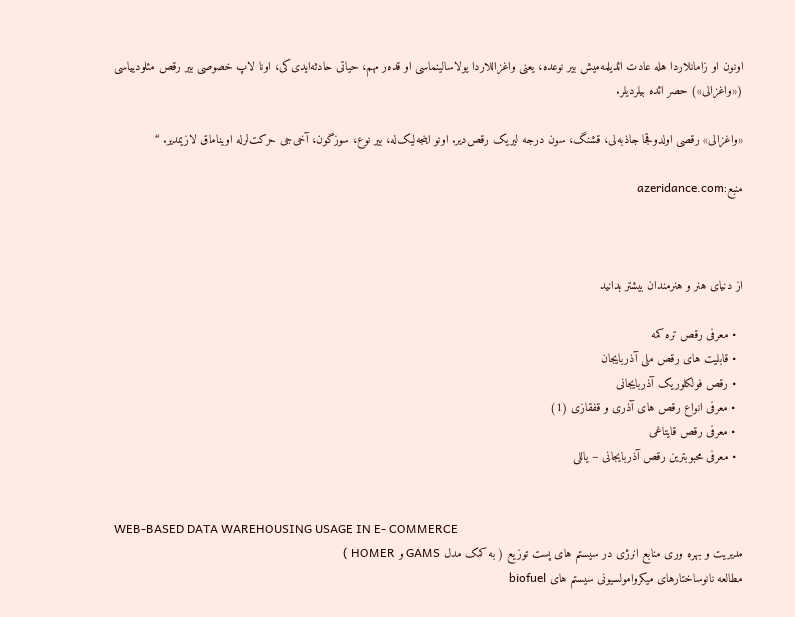اونون او زامانلاردا هله عادت ائدیلمه‌میش بیر نوعده، یعنی واغزاللاردا یولاسالینماسی او قده‌ر مهم، حیاتی حادثه‌ایدی‌کی، اونا لاپ خصوصی بیر رقص مئلودییاسی («واغزالی») حصر ائده بیلردیلر.

«واغزالی» رقصی اولدوقجا جاذبه‌لی، قشنگ، سون درجه لیریک رقص‌دیر. اونو اینجه‌لیک‌له، بیر نوع، سوزگون، آخی‌جی حرکت‌لرله اویناماق لازیمدیر. “

منبع:azeridance.com



از دنیای هنر و هنرمندان بیشتر بدانید

  • معرفی رقص تره کمه
  • قابلیت های رقص ملی آذربایجان
  • رقص فولکلوریک آذربایجانی
  • معرفی انواع رقص های آذری و قفقازی (1)
  • معرفی رقص قایتاغی
  • معرفی محبوبترین رقص آذربایجانی – یاللی


WEB-BASED DATA WAREHOUSING USAGE IN E- COMMERCE
مدیریت و بهره وری منابع انرژی در سیستم های پست توزیع ( به کمک مدل GAMS و HOMER )
مطالعه نانوساختارهای میکروامولسیونی سیستم های biofuel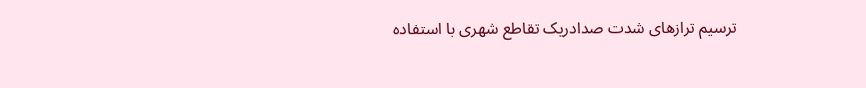ترسیم ترازهای شدت صدادریک تقاطع شهری با استفاده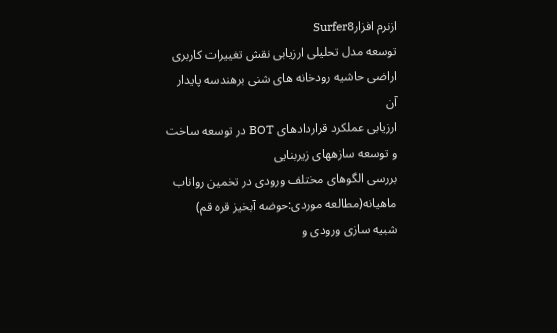ازنرم افزارSurfer8
توسعه مدل تحلیلی ارزیابی نقش تغییرات کاربری اراضی حاشیه رودخانه های شنی برهندسه پایدار آن
ارزیابی عملکرد قراردادهای BOT در توسعه ساخت و توسعه سازههای زیربنایی
بررسی الگوهای مختلف ورودی در تخمین رواناب ماهیانه(مطالعه موردی:حوضه آبخیز قره قم)
شبیه سازی ورودی و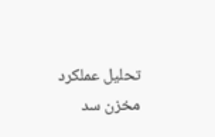تحلیل عملکرد مخزن سد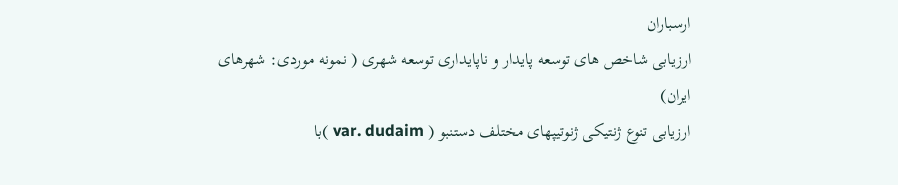ارسباران
ارزیابی شاخص های توسعه پایدار و ناپایداری توسعه شهری ( نمونه موردی: شهرهای ایران)
ارزیابی تنوع ژنتیکی ژنوتیپهای مختلف دستنبو ( var. dudaim )با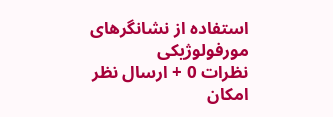استفاده از نشانگرهای مورفولوژیکی
نظرات 0 + ارسال نظر
امکان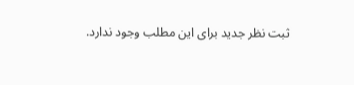ثبت نظر جدید برای این مطلب وجود ندارد.